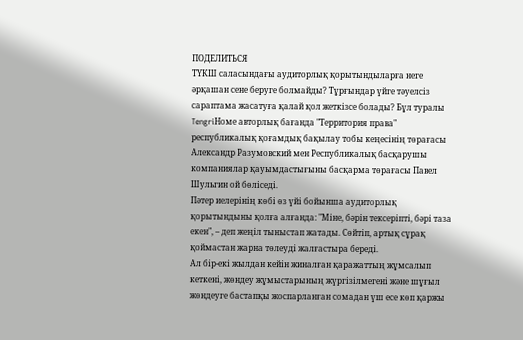ПОДЕЛИТЬСЯ
ТҮКШ саласындағы аудиторлық қорытындыларға неге әрқашан сене беруге болмайды? Тұрғындар үйге тәуелсіз сараптама жасатуға қалай қол жеткізсе болады? Бұл туралы TengriНоме авторлық бағанда "Территория права" республикалық қоғамдық бақылау тобы кеңесінің төрағасы Александр Разумовский мен Республикалық басқарушы компаниялар қауымдастығыны басқарма төрағасы Павел Шульгин ой бөліседі.
Пәтер иелерінің көбі өз үйі бойынша аудиторлық қорытындыны қолға алғанда: "Міне, бәрін тексеріпті, бәрі таза екен", – деп жеңіл тыныстап жатады. Сөйтіп, артық сұрақ қоймастан жарна төлеуді жалғастыра береді.
Ал бір-екі жылдан кейін жиналған қаражаттың жұмсалып кеткені, жөндеу жұмыстарының жүргізілмегені және шұғыл жөндеуге бастапқы жоспарланған сомадан үш есе көп қаржы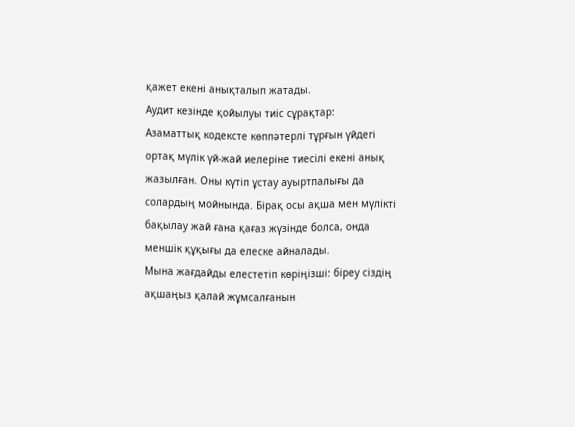қажет екені анықталып жатады.
Аудит кезінде қойылуы тиіс сұрақтар:
Азаматтық кодексте көппәтерлі тұрғын үйдегі ортақ мүлік үй-жай иелеріне тиесілі екені анық жазылған. Оны күтіп ұстау ауыртпалығы да солардың мойнында. Бірақ осы ақша мен мүлікті бақылау жай ғана қағаз жүзінде болса, онда меншік құқығы да елеске айналады.
Мына жағдайды елестетіп көріңізші: біреу сіздің ақшаңыз қалай жұмсалғанын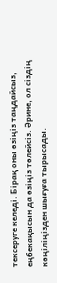тексеруге келеді. Бірақ оны өзіңіз таңдайсыз, еңбекақысын да өзіңіз төлейсіз. Әрине, ол сіздің көңіліңізден шығуға тырысады.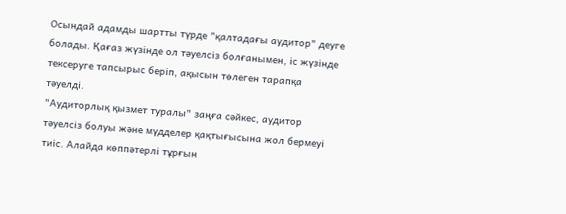Осындай адамды шартты түрде "қалтадағы аудитор" деуге болады. Қағаз жүзінде ол тәуелсіз болғанымен, іс жүзінде тексеруге тапсырыс беріп, ақысын төлеген тарапқа тәуелді.
"Аудиторлық қызмет туралы" заңға сәйкес, аудитор тәуелсіз болуы және мүдделер қақтығысына жол бермеуі тиіс. Алайда көппәтерлі тұрғын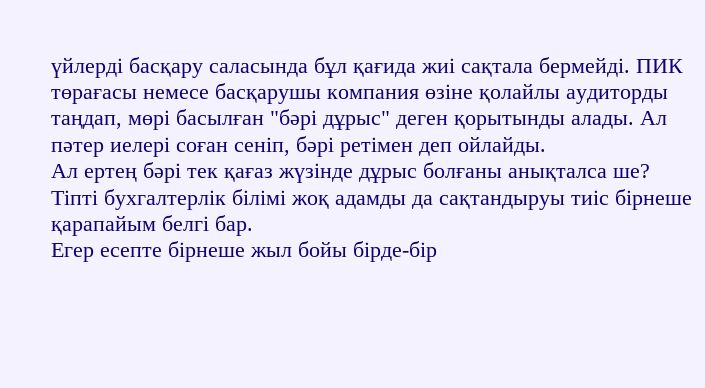үйлерді басқару саласында бұл қағида жиі сақтала бермейді. ПИК төрағасы немесе басқарушы компания өзіне қолайлы аудиторды таңдап, мөрі басылған "бәрі дұрыс" деген қорытынды алады. Ал пәтер иелері соған сеніп, бәрі ретімен деп ойлайды.
Ал ертең бәрі тек қағаз жүзінде дұрыс болғаны анықталса ше?
Тіпті бухгалтерлік білімі жоқ адамды да сақтандыруы тиіс бірнеше қарапайым белгі бар.
Егер есепте бірнеше жыл бойы бірде-бір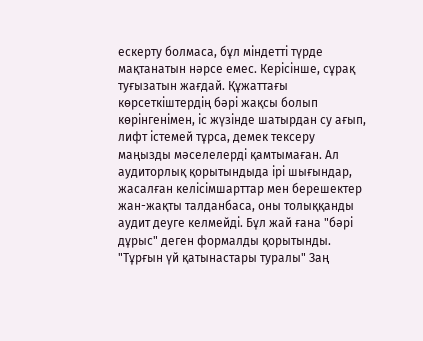ескерту болмаса, бұл міндетті түрде мақтанатын нәрсе емес. Керісінше, сұрақ туғызатын жағдай. Құжаттағы көрсеткіштердің бәрі жақсы болып көрінгенімен, іс жүзінде шатырдан су ағып, лифт істемей тұрса, демек тексеру маңызды мәселелерді қамтымаған. Ал аудиторлық қорытындыда ірі шығындар, жасалған келісімшарттар мен берешектер жан-жақты талданбаса, оны толыққанды аудит деуге келмейді. Бұл жай ғана "бәрі дұрыс" деген формалды қорытынды.
"Тұрғын үй қатынастары туралы" Заң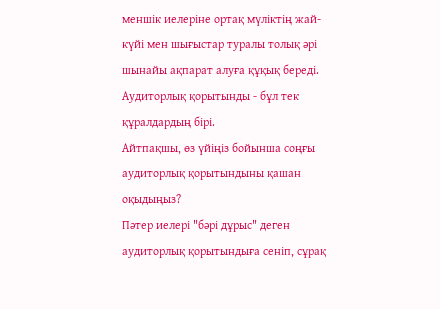меншік иелеріне ортақ мүліктің жай-күйі мен шығыстар туралы толық әрі шынайы ақпарат алуға құқық береді. Аудиторлық қорытынды - бұл тек құралдардың бірі.
Айтпақшы, өз үйіңіз бойынша соңғы аудиторлық қорытындыны қашан оқыдыңыз?
Пәтер иелері "бәрі дұрыс" деген аудиторлық қорытындыға сеніп, сұрақ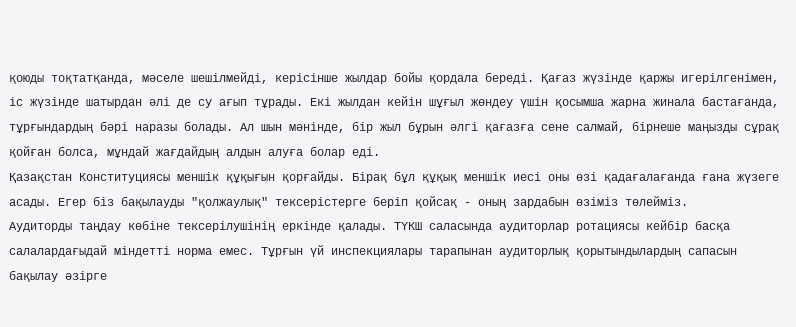қоюды тоқтатқанда, мәселе шешілмейді, керісінше жылдар бойы қордала береді. Қағаз жүзінде қаржы игерілгенімен, іс жүзінде шатырдан әлі де су ағып тұрады. Екі жылдан кейін шұғыл жөндеу үшін қосымша жарна жинала бастағанда, тұрғындардың бәрі наразы болады. Ал шын мәнінде, бір жыл бұрын әлгі қағазға сене салмай, бірнеше маңызды сұрақ қойған болса, мұндай жағдайдың алдын алуға болар еді.
Қазақстан Конституциясы меншік құқығын қорғайды. Бірақ бұл құқық меншік иесі оны өзі қадағалағанда ғана жүзеге асады. Егер біз бақылауды "қолжаулық" тексерістерге беріп қойсақ - оның зардабын өзіміз төлейміз.
Аудиторды таңдау көбіне тексерілушінің еркінде қалады. ТҮКШ саласында аудиторлар ротациясы кейбір басқа салалардағыдай міндетті норма емес. Тұрғын үй инспекциялары тарапынан аудиторлық қорытындылардың сапасын бақылау әзірге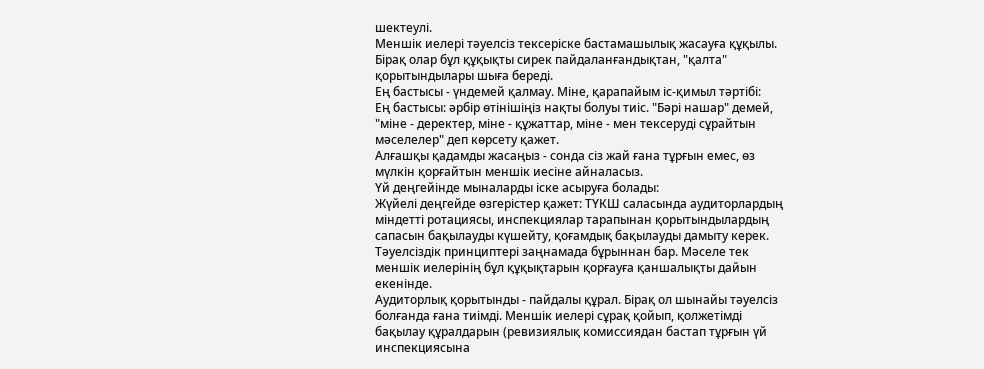шектеулі.
Меншік иелері тәуелсіз тексеріске бастамашылық жасауға құқылы. Бірақ олар бұл құқықты сирек пайдаланғандықтан, "қалта" қорытындылары шыға береді.
Ең бастысы - үндемей қалмау. Міне, қарапайым іс-қимыл тәртібі:
Ең бастысы: әрбір өтінішіңіз нақты болуы тиіс. "Бәрі нашар" демей, "міне - деректер, міне - құжаттар, міне - мен тексеруді сұрайтын мәселелер" деп көрсету қажет.
Алғашқы қадамды жасаңыз - сонда сіз жай ғана тұрғын емес, өз мүлкін қорғайтын меншік иесіне айналасыз.
Үй деңгейінде мыналарды іске асыруға болады:
Жүйелі деңгейде өзгерістер қажет: ТҮКШ саласында аудиторлардың міндетті ротациясы, инспекциялар тарапынан қорытындылардың сапасын бақылауды күшейту, қоғамдық бақылауды дамыту керек.
Тәуелсіздік принциптері заңнамада бұрыннан бар. Мәселе тек меншік иелерінің бұл құқықтарын қорғауға қаншалықты дайын екенінде.
Аудиторлық қорытынды - пайдалы құрал. Бірақ ол шынайы тәуелсіз болғанда ғана тиімді. Меншік иелері сұрақ қойып, қолжетімді бақылау құралдарын (ревизиялық комиссиядан бастап тұрғын үй инспекциясына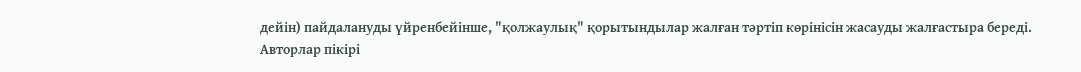дейін) пайдалануды үйренбейінше, "қолжаулық" қорытындылар жалған тәртіп көрінісін жасауды жалғастыра береді.
Авторлар пікірі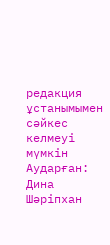редакция ұстанымымен сәйкес келмеуі мүмкін
Аударған: Дина Шәріпхан